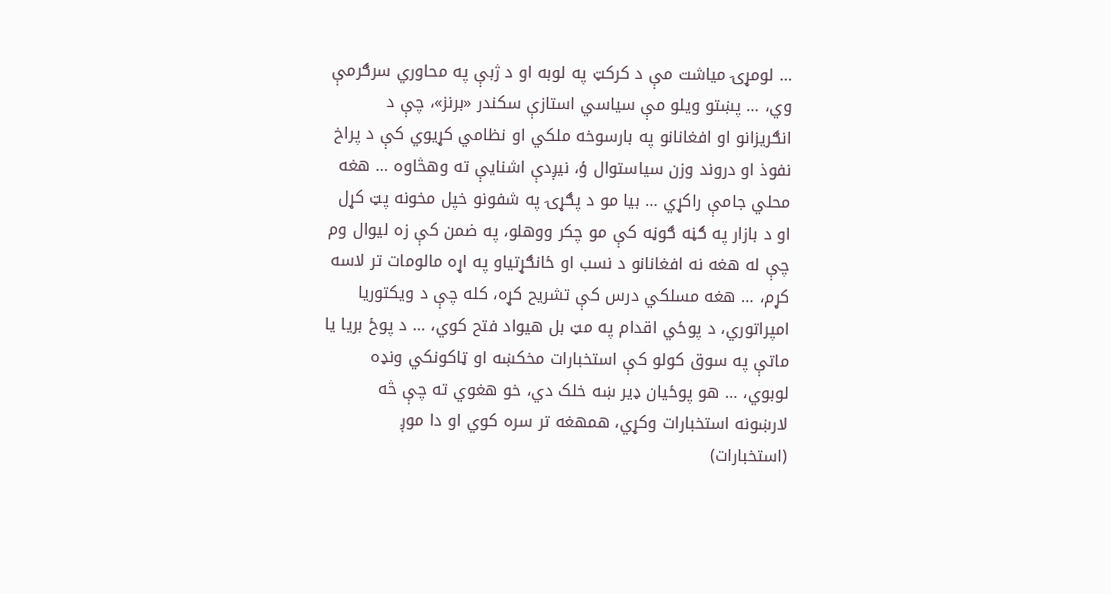… لومړۍ میاشت مې د کرکټ په لوبه او د ژبې په محاوري سرګرمې وي، … پښتو ویلو مې سیاسي استازې سکندر «برنز»، چې د انګريزانو او افغانانو په بارسوخه ملکي او نظامي کړیوي کې د پراخ نفوذ او دروند وزن سیاستوال ؤ، نیږدې اشنایې ته وهڅاوه … هغه محلي جامې راکړي … بیا مو د پګړۍ په شفونو خپل مخونه پټ کړل او د بازار په ګڼه ګوڼه کې مو چکر ووهلو، په ضمن کې زه لیوال وم چې له هغه نه افغانانو د نسب او ځانګړتیاو په اړه مالومات تر لاسه کړم، … هغه مسلکي درس کې تشریح کړه، کله چې د ویکتوریا امپراتوري، د پوځي اقدام په مټ بل هیواد فتح کوي، … د پوځ بریا یا ماتې په سوق کولو کې استخبارات مخکښه او ټاکونکي ونډه لوبوي، … هو پوځیان ډیر ښه خلک دي، خو هغوي ته چې څه لارښونه استخبارات وکړي، همهغه تر سره کوي او دا موږ (استخبارات)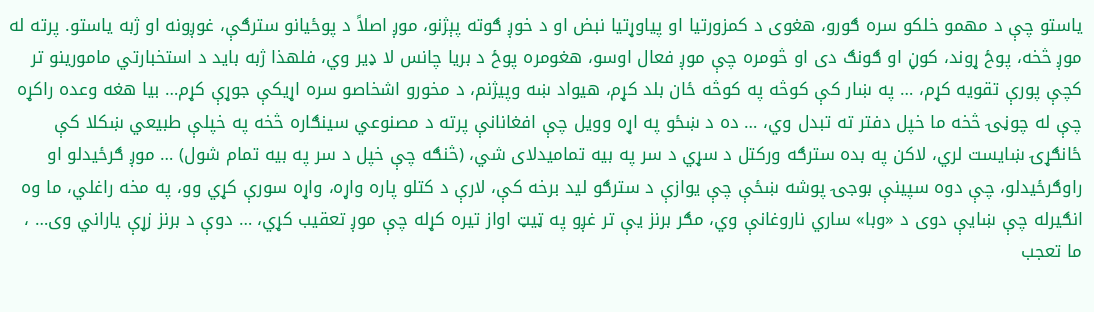یاستو چې د مهمو خلکو سره ګورو، هغوی د کمزورتیا او پیاوړتیا نبض او د خوږ ګوته پېژنو، موږ اصلاً د پوځیانو سترګې، غوږونه او ژبه یاستو. پرته له موږ څخه، پوځ ړوند، کوڼ او ګونګ دی او څومره چې موږ فعال اوسو، هغومره پوځ د بریا چانس لا ډیر وي، فلهذا ژبه باید د استخبارتي مامورینو تر کچې پورې تقویه کړم، … په ښار کې کوڅه په کوڅه ځان بلد کړم، هیواد ښه وپیژنم، د مخورو اشخاصو سره اړیکې جوړې کړم… بیا هغه وعده راکړه چې له چوڼۍ څخه ما خپل دفتر ته تبدل وي، … ده د ښځو په اړه وویل چې افغانانې پرته د مصنوعي سینګاره څخه په خپلې طبیعي ښکلا کې ځانګړۍ ښایست لري، لاکن په بده سترګه ورکتل د سړي د سر په بیه تمامیدلای شي، (څنګه چې خپل د سر په بیه تمام شول) … موږ ګرځیدلو او راوګرځیدلو، چې دوه سپینې بوجۍ پوشه ښځې چې یوازې د سترګو لید برخه کې، لارې د کتلو پاره واړه، واړه سورې کړي وو، په مخه راغلي، ما وه انګیرله چې ښایې دوی د «وبا» ساري ناروغانې وي، مګر برنز یې تر غږو په ټيټ اواز تیره کړله چې موږ تعقیب کړي، … دوې د برنز زړې یاراني وی… ، ما تعجب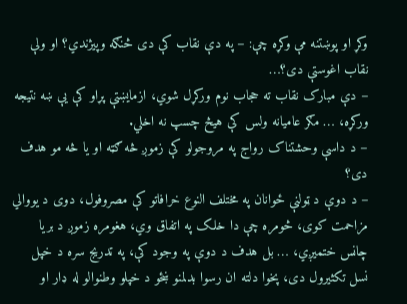وکړ او پوښتنه مې وکړه چې: – په دې نقاب کې دی څنګه وپیژندي؟ او ولې نقاب اغوستې دی؟…
– دې مبارک نقاب ته حجاب نوم ورکړل شوي، ازمایښتې پړاو کې یې ښه نتیجه ورکړه، … مګر عامیانه ولس کې هیڅ چسپ نه اخلي.
– د داسې وحشتناک رواج په مروجولو کې زموږ څه ګټه او یا څه مو هدف دی؟
– د دوې د ټولنې ځوانان په مختلف النوع خرافاتو کې مصروفول، دوی د یووالي مزاحمت کوی، څومره چې دا خلک په اتفاق وي، هغومره زموږ د بریا چانس ختمیږي، … بل هدف د دوې په وجود کې، په تدریج سره د خپل نسل تکثیرول دی، پخوا دلته ان رسوا بدلمنو ښځو د خپلو وطنوالو له ډار او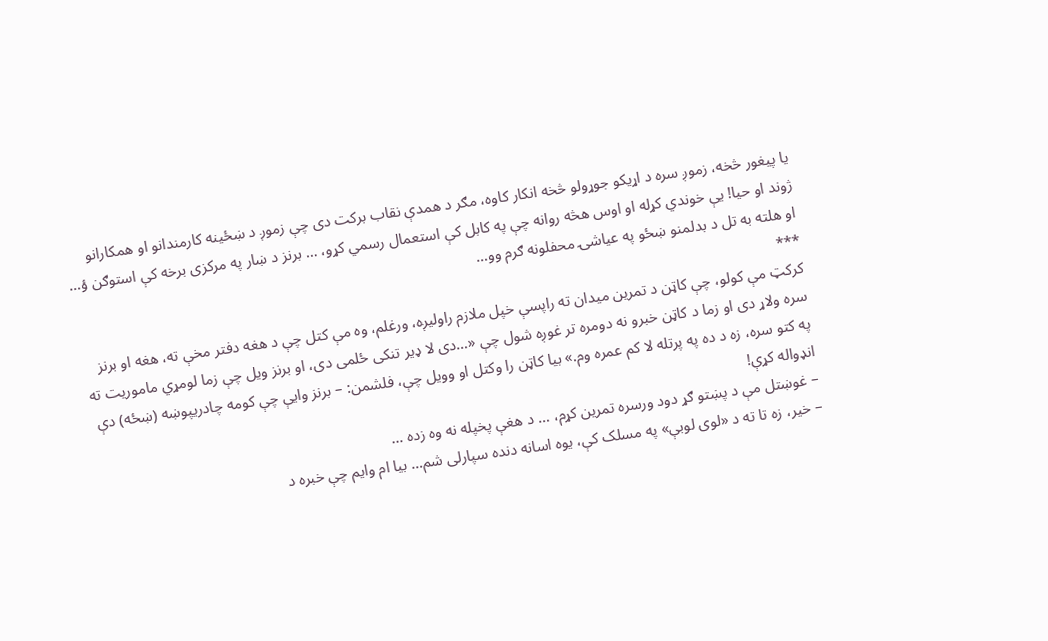یا پیغور څخه، زموږ سره د اړیکو جوړولو څخه انکار کاوه، مګر د همدې نقاب برکت دی چې زموږ د ښځینه کارمندانو او همکارانو ژوند او حیا! یې خوندي کړله او اوس هڅه روانه چې په کابل کې استعمال رسمي کړو، … برنز د ښار په مرکزی برخه کې استوګن ؤ… او هلته به تل د بدلمنو ښځو په عیاشۍ محفلونه ګرم وو…
***
کرکټ مې کولو، چې کاټن د تمرین میدان ته راپسې خپل ملازم راولیږه، ورغلم، وه مې کتل چې د هغه دفتر مخې ته، هغه او برنز سره ولاړ دی او زما د کاټن خبرو نه دومره تر غوږه شول چې «…دی لا ډیر تنکی ځلمی دی، او برنز ویل چې زما لومړي ماموریت ته په کتو سره، زه د ده په پرتله لا کم عمره وم.» بیا کاټن را وکتل او وویل چې، فلشمن: – برنز وایې چې کومه چادريپوښه (ښځه) دې انډواله کړې!
– غوښتل مې د پښتو ګړ دود ورسره تمرین کړم، … د هغې پخپله نه وه زده …
– خیر، زه تا ته د «لوی لوبې» په مسلک کې، یوه اسانه دنده سپارلی شم… بیا ام وایم چې خبره د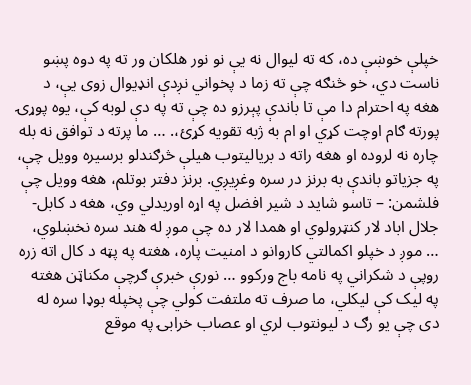خپلې خوښې ده، که ته لیوال نه یې نو نور هلکان ور ته په دوه پښو ناست دي، خو څنګه چې ته زما د پخواني نږدې انډیوال زوی یې، د هغه په احترام دا مې تا باندې پېرزو ده چې ته په دې لوبه کې، یوه پوړۍ پورته ګام اوچت کړي او ام به ژبه تقویه کړئ،. … ما پرته د توافق نه بله چاره نه لروده او هغه راته د بریالیتوب هیلې څرګندلو برسیره وویل چې، په جزیاتو باندې به برنز در سره وغږیږي. برنز دفتر بوتلم، هغه وویل چې
فلشمن: – تاسو شاید د شیر افضل په اړه اوریدلي وي، هغه د کابل- جلال اباد لار کنټرولوي او همدا لار ده چې موږ له هند سره نخښلوي، … موږ د خپلو اکمالتي کاروانو د امنیت پاره، هغته په پټه د کال اته زره روپې د شکراني په نامه باج ورکوو … نورې خبرې ګرچې مکناټن هغته په لیک کې لیکلي، ما صرف ته ملتفت کولي چې پخپله بوډا سره له دی چې یو رګ د لیونتوب لري او عصاب خرابۍ په موقع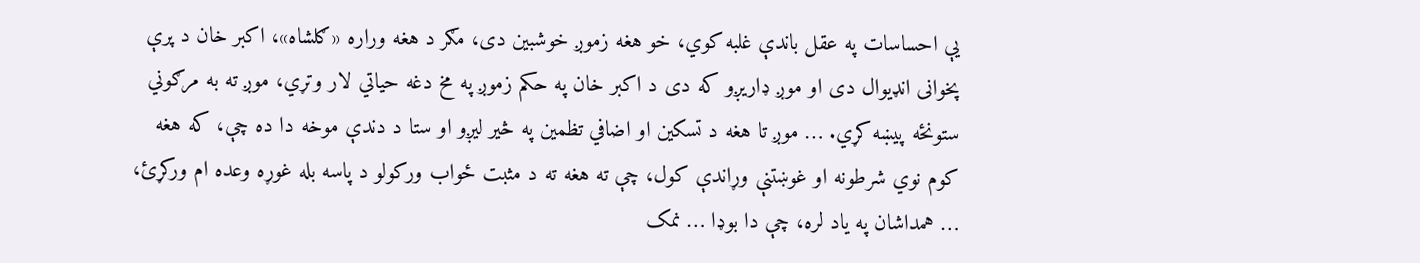یې احساسات په عقل باندې غلبه کوي، خو هغه زموږ خوشبین دی، مګر د هغه وراره «ګلشاه»، اکبر خان د پرې پخوانی انډیوال دی او موږ ډاریږو که دی د اکبر خان په حکم زموږ په مخ دغه حیاتي لار وتړي، موږ ته به مرګوني ستونځه پیښه کړي. … موږ تا هغه د تسکین او اضافي تظمین په څیر لیږو او ستا د دندې موخه دا ده چې، که هغه کوم نوي شرطونه او غوښتنې وړاندې کول، چې ته هغه ته د مثبت ځواب ورکولو د پاسه بله غوړه وعده ام ورکړئ، … همداشان په یاد لره، چې دا بوډا … نمک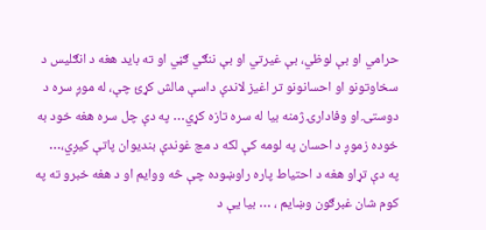حرامي او بې لوظي، بې غیرتي او بې ننګي ګڼي او ته باید هغه د انګلیس د سخاوتونو او احسانونو تر اغیز لاندې داسې مالش کړئ چې، له موږ سره د دوستۍ او وفادارۍ ژمنه بیا له سره تازه کړي… په دې چل سره هغه خود به خوده زموږ د احسان په لومه کې لکه د مچ غوندې بندیوان پاتې کیږي،…
په دې تړاو هغه د احتیاط پاره راوښوده چې څه ووایم او د هغه خبرو ته په کوم شان غبرګون وښایم ، … بیا یې د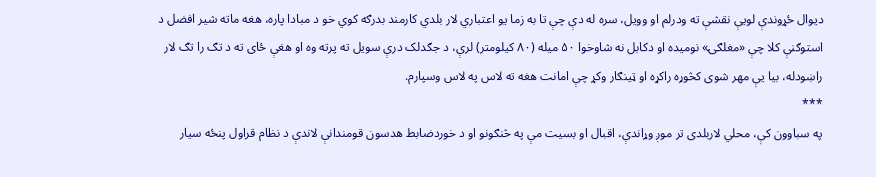دیوال ځړوندې لویې نقشې ته ودرلم او وویل، سره له دې چې تا به زما یو اعتباري لار بلدي کارمند بدرګه کوي خو د مبادا پاره، هغه ماته شیر افضل د استوګنې کلا چې «مغلګۍ» نومیده او دکابل نه شاوخوا ۵۰ میله (۸۰ کیلومتر) لرې، د جګدلک درې سویل ته پرته وه او هغې ځای ته د تګ را تګ لار راښودله، بیا یې مهر شوی کڅوړه راکړه او ټینګار وکړ چې امانت هغه ته لاس په لاس وسپارم.
***
په سباوون کې، محلي لاربلدی تر موږ وړاندې، اقبال او بسیت مې په څنګونو او د خوردضابط هدسون قومندانې لاندې د نظام قراول پنځه سیار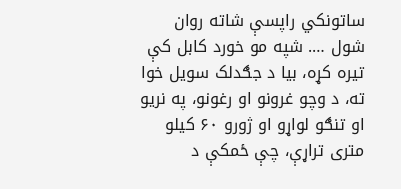ساتونکي راپسې شاته روان شول …. شپه مو خورد کابل کې تیره کړه، بیا د جګدلک سویل خوا ته، د وچو غرونو او رغونو، په نریو او تنګو لواړو او ژورو ۶۰ کیلو متری تراړې، چې ځمکې د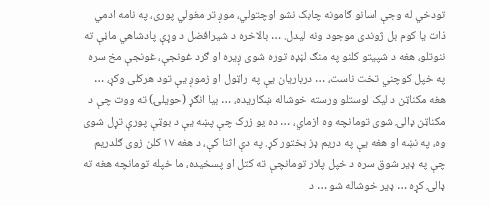تودخي له وجې اسانو ګامونه چابک نشو اوچتولي، موږ تر مغولي پوری، په نامه ادمي ذات یا کوم بل ژوندی موجود ونه لیدل. … بالاخره د شیرافضل د وړې پادشاهي ماڼې ته ننوتلو، هغه د شپیتو کلنو په منګ لڼډه توره شوی ږیره او ګرد غونجې، غونجې مخ سره په خپل کوچني تخت ناست، … درباریان یې په راټول او زموږ یې تود هرکلی وکړ، … هغه مکناټن د لیک لوستلو ورسته خوشاله ښکاریده، … بیا انګړ (حویلۍ) ته ووت چې د مکناټن ډالۍ شوی تومانچه وه ازماي، … ده یو زرک چې پښه یې د بوټې پورې تړل شوی وه، په نښه او هغه یې په دریم ډز بختور کړ. په دې اثنا کې، د هغه ۱۷ کلن زوی ګلدریم چې په ډیر شوق سره د خپل پلار تومانچې ته کتل او پسخیده، ما خپله تومانچه هغه ته ډالۍ کړه … ډیر خوشاله شو … د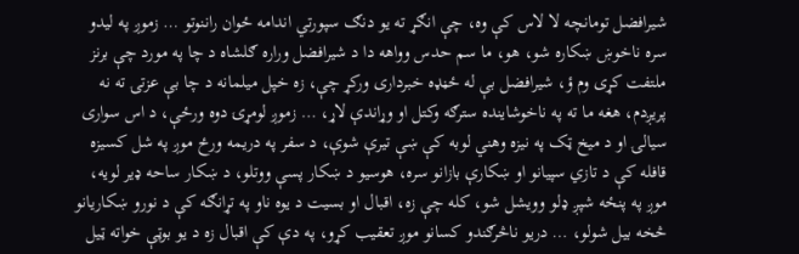شیرافضل تومانچه لا لاس کې وه، چې انګړ ته یو دنګ سپورتي اندامه ځوان راننوتو … زموږ په لیدو سره ناخوښ ښکاره شو، هو، ما سم حدس وواهه دا د شیرافضل وراره ګلشاه د چا په مورد چې برنز ملتفت کړی وم ؤ، شیرافضل بې له ځڼډه خبرداری ورکړ چې، زه خپل میلمانه د چا بې عزتۍ ته نه پریږدم، هغه ما ته په ناخوشاینده سترګه وکتل او وړاندې لاړ، … زموږ لومړۍ دوه ورځې، د اس سواری سیالۍ او د میخ ټک په نیزه وهني لوبه کې ښې تیرې شوې، د سفر په دریمه ورځ موږ په شل کسیزه قافله کې د تازي سپیانو او ښکارې بازانو سره، هوسیو د ښکار پسې ووتلو، د ښکار ساحه ډیر لویه، موږ په پنځه شپږ ډلو وویشل شو، کله چې زه، اقبال او بسیت د یوه ناو په تړانګه کې د نورو ښکاریانو څخه بیل شولو، … دریو ناڅرګندو کسانو موږ تعقیب کړو، په دې کې اقبال زه د یو بوټې خواته ټیل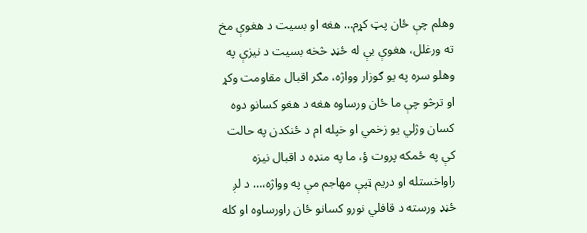وهلم چې ځان پټ کړم… هغه او بسیت د هغوې مخ ته ورغلل، هغوې بې له ځڼډ څخه بسیت د نیزې په وهلو سره په یو ګوزار وواژه، مګر اقبال مقاومت وکړ او ترڅو چې ما ځان ورساوه هغه د هغو کسانو دوه کسان وژلي یو زخمي او خپله ام د ځنکدن په حالت کې په ځمکه پروت ؤ، ما په منډه د اقبال نیزه راواخستله او دریم ټپې مهاجم مې په وواژه،… د لږ ځڼډ ورسته د قافلي نورو کسانو ځان راورساوه او کله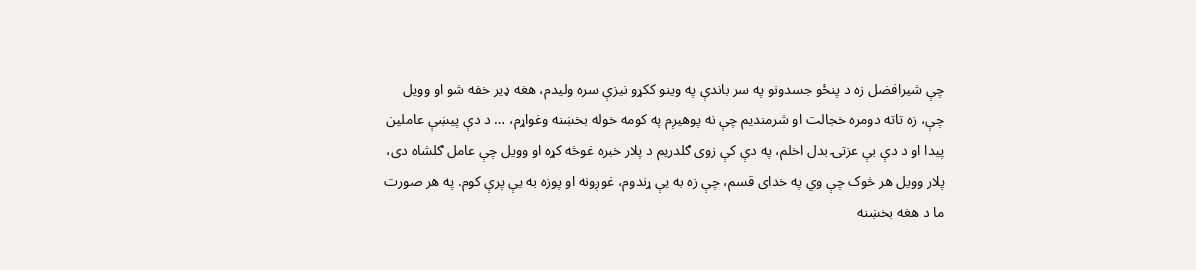چې شیرافضل زه د پنځو جسدونو په سر باندې په وینو ککړو نیزې سره ولیدم، هغه ډیر خفه شو او وویل چې، زه تاته دومره خجالت او شرمندیم چې نه پوهیږم په کومه خوله بخښنه وغواړم، … د دې پيښې عاملین پیدا او د دې بې عزتۍ بدل اخلم، په دې کې زوی ګلدریم د پلار خبره غوڅه کړه او وویل چې عامل ګلشاه دی، پلار وویل هر څوک چې وي په خدای قسم، چې زه به یې ړندوم، غوږونه او پوزه به یې پرې کوم. په هر صورت ما د هغه بخښنه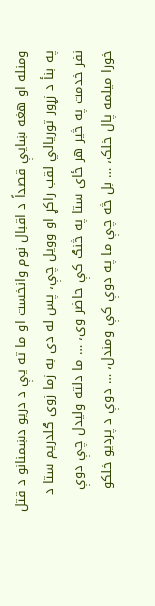ومنله او هغه ښایې قصداً د اقبال نوم وانخست او ما ته یې د دریو دښمنانو د قتل په بنأ د زړور توریالي لقب راکړ او وویل چې، پس له دی به زما زوی ګلدریم ستا د نفر خدمت په څیر هر ځای ستا په څنګ کې حاضر وی، … ما دلته ولیدل چې دوې خورا میلمه پال خلک، … بل څه چې ما په دوې کې ومندل، … دوې د پردیو خلکو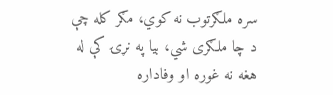سره ملګرتوب نه کوي، مګر کله چې د چا ملګری شي، بیا په نړۍ کې له هغه نه غوره او وفاداره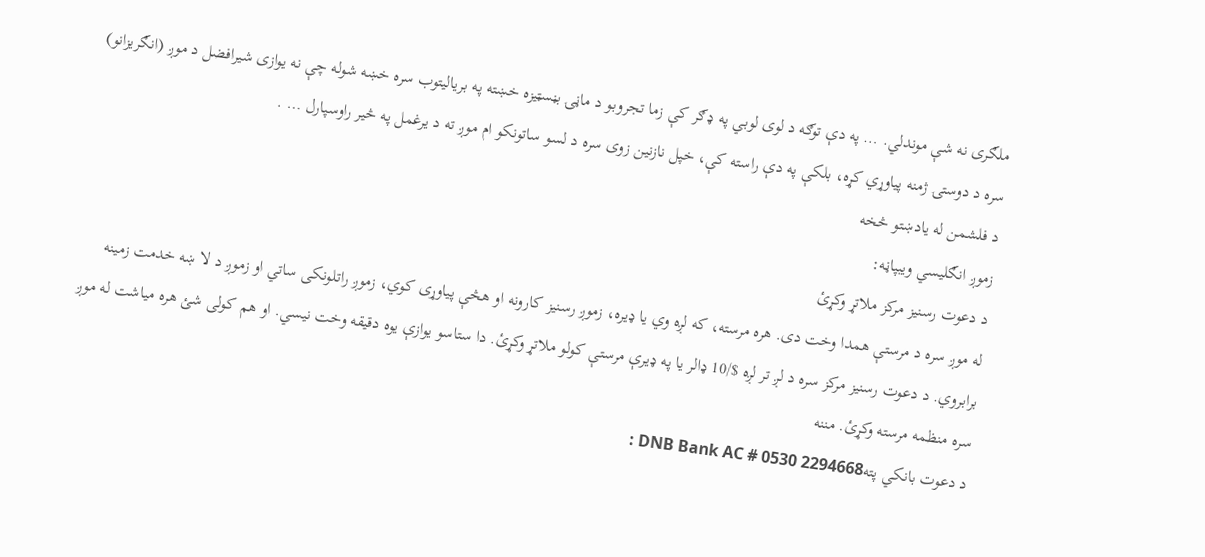ملګری نه شې موندلي. … په دې توګه د لوی لوبي په ډګر کې زما تجروبو د ماڼۍ بڼسټیزه خښته په بریالیتوب سره خښه شوله چې نه یوازی شیرافضل د موږ (انګریزانو) سره د دوستۍ ژمنه پیاوړي کړه، بلکې په دې راسته کې، خپل نازنین زوی سره د لسو ساتونکو ام موږ ته د یرغمل په څیر راوسپارل … .
د فلشمن له یادښتو څخه
زموږ انګلیسي ویبپاڼه:
د دعوت رسنیز مرکز ملاتړ وکړئ
له موږ سره د مرستې همدا وخت دی. هره مرسته، که لږه وي یا ډیره، زموږ رسنیز کارونه او هڅې پیاوړی کوي، زموږ راتلونکی ساتي او زموږ د لا ښه خدمت زمینه برابروي. د دعوت رسنیز مرکز سره د لږ تر لږه $/10 ډالر یا په ډیرې مرستې کولو ملاتړ وکړئ. دا ستاسو یوازې یوه دقیقه وخت نیسي. او هم کولی شئ هره میاشت له موږ سره منظمه مرسته وکړئ. مننه
د دعوت بانکي پتهDNB Bank AC # 0530 2294668 :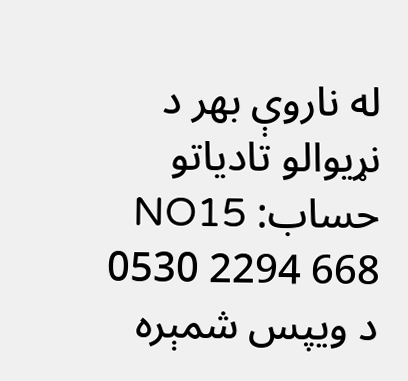له ناروې بهر د نړیوالو تادیاتو حساب: NO15 0530 2294 668
د ویپس شمېره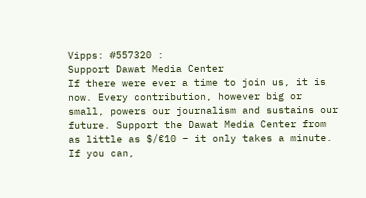Vipps: #557320 :
Support Dawat Media Center
If there were ever a time to join us, it is now. Every contribution, however big or small, powers our journalism and sustains our future. Support the Dawat Media Center from as little as $/€10 – it only takes a minute. If you can,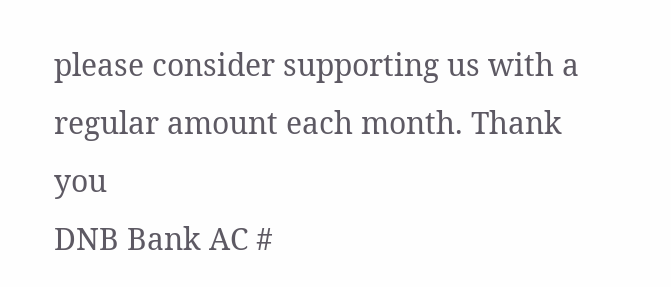please consider supporting us with a regular amount each month. Thank you
DNB Bank AC #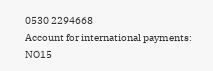0530 2294668
Account for international payments: NO15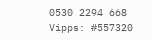0530 2294 668
Vipps: #557320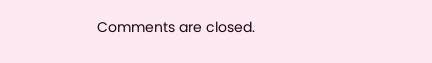Comments are closed.